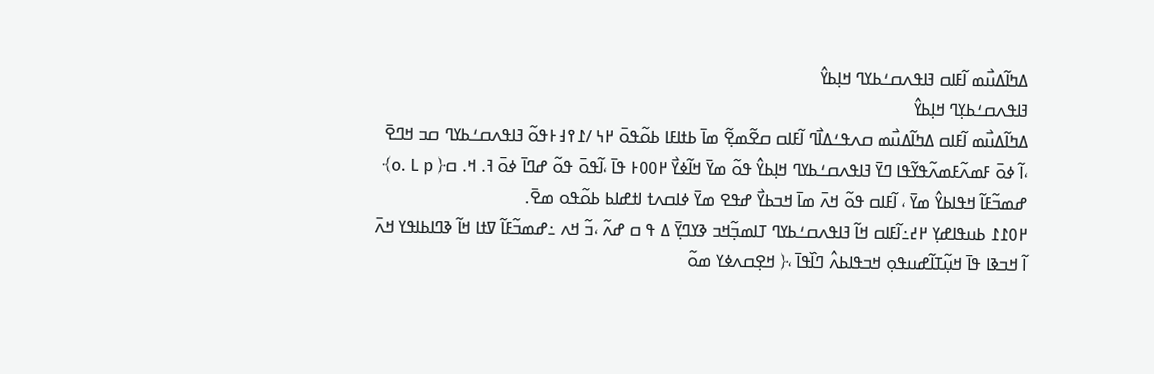ߡߤߊ߬ߡߎ߯ߘ ߊ߬ߓߊߛ ߔߊߟߍߛߑߕߌߣ ߞߊ߲ߕߌ߮
ߔߊߟߍߛߑߕߌ߲ߣ ߞߊ߲ߕߌ߮
ߡߤߊ߬ߡߎ߯ߘ ߊ߬ߓߊߛ ߡߤߊ߬ߡߎ߯ߘ ߛߍߟߑߡߊ߯ߣ ߊ߬ߓߊߛ ߛߐ߬ߘߐ߲߬ ߘߊ߫ ߕߙߊߓߊ ߕߋ߬ߟߋ߫ ߂߆ /߁߉߃߅ߟߋ߬ ߔߊߟߍߛߑߕߌߣ ߛߏ ߞߣߐ߫ ،ߊ߬ ߦߋ߫ ߓߘߍ߬ߓߘߍ߬ߟߌ߬ߟߊ ߣߌ߫ ߔߊߟߍߛߑߕߌߣ ߞߊ߲ߕߌ߮ ߟߋ߬ ߘߌ߫ ߞߊ߬ߦߌ߯ ߂߀߀߅ ߟߊ߫ ،ߊ߬ߟߋ߫ ߟߋ߬ ߝߣߊ߫ ߦߋ߫ ߔ. ߞ. ߛ﴿ o. L p﴾ ߝߘߏ߬ߓߊ߬ ߞߟߊߕߌ߮ ߘߌ߫ ، ߊ߬ߓߊߛ ߟߋ߬ ߞߍ߫ ߘߊ߫ ߞߏߕߌ߯ ߝߟߐ ߘߌ߫ ߦߊߛߍߙ ߊߙߝߊߕ ߕߋ߬ߟߋ ߘߐ߫.
߂߀߁߁ ߕߎߟߊߝߌ߲ ߂߄߸ߊ߬ߓߊߛ ߞߊ߬ ߔߊߟߍߛߑߕߌߣ ߠߊߘߏ߲߬ߞߏ ߢߌߣߌ߲߫ ߡ ߟ ߛ ߝߍ߬ ،ߏ߬ ߞߍ ߸ߝߘߏ߬ߓߊ߬ ߜߙߊ ߞߊ߬ ߢߣߊߕߊߟߌ ߞߍ߫ ߊ߬ ߞߏߢߊ ߟߊ߫ ߞߎ߲߬ߠߊ߬ߝߎߟߋ߲ ߞߏߟߊߕߍ߮ ߣߊ߰ߟߊ߫ ،﴿ ߞߐ߲ߛߍߦߌ ߘߋ߬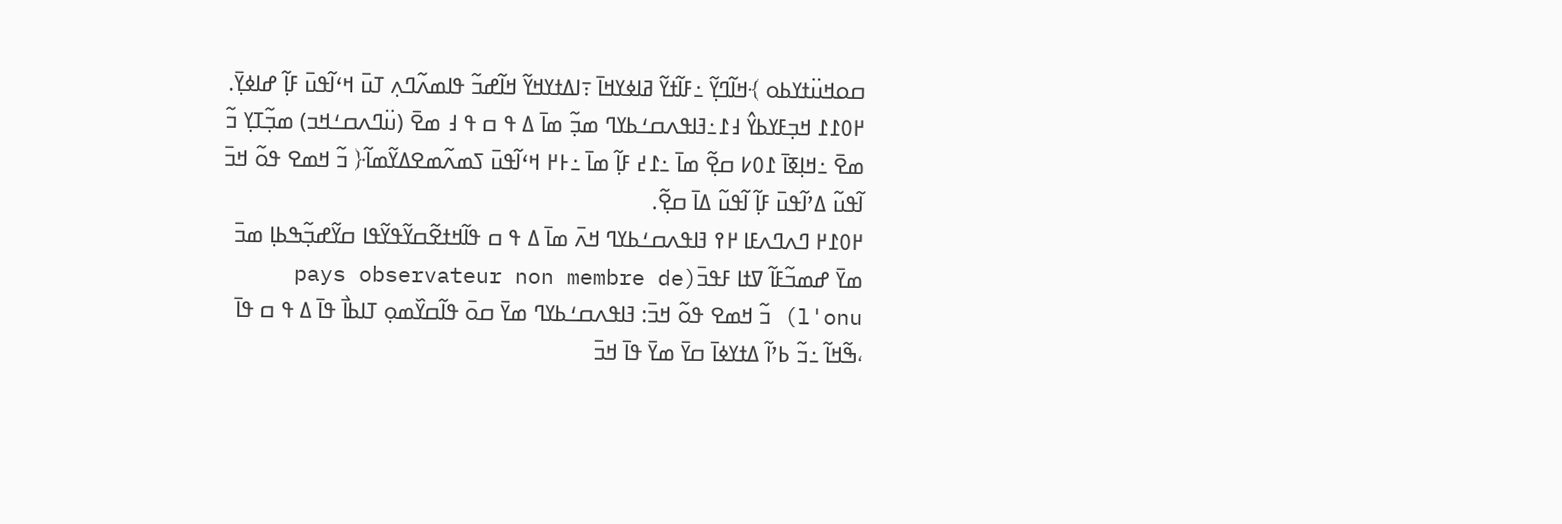ߛߋߞߎ߳ߙߌߕߋ ﴾ߞߊ߬ߣߌ߲߬ ߸ߓߊ߬ߙߌ߬ ߥߊߦߌߞߊ߫ ߹ߊߡߙߌߞߌ߬ ߞߊ߬ߝߏ߬ ߟߊߘߍ߬ߣߍ߲ ߠߎ߫ ߞߵߊ߬ߟߎ߫ ߓߊ߲߬ ߝߊߦߌ߲߫. ߂߀߁߁ ߞߏ߲ߓߌߕߌ߮ ߃߁߸ߔߊߟߍߛߑߕߌߣ ߘߏ߲߬ ߘߊ߫ ߡ ߟ ߛ ߟ ߃ ߘߐ߫ (ߎ߳ߣߍߛߑߞߏ) ߘߏ߲߬ߠߌ߲ ߏ߬ ߘߐ߫ ߸ߞߊ߲ߧߊ߫ ߁߀߇ ߛߐ߲߬ ߘߊ߫ ߸߁߄ ߓߊ߲߬ ߘߊ߫ ߸߅߂ ߞߵߊ߬ߟߎ߫ ߖߘߍ߬ߘߐߡߌ߬ߘߊ߬﴿ ߏ߬ ߞߘߐ ߟߋ߬ ߞߏ߫ ߊ߬ߟߎ߬ ߡߴߊ߬ߟߎ߫ ߓߊ߲߬ ߊ߬ߟߎ߬ ߡߊ߫ ߛߐ߲߬.
߂߀߁߂ ߣߍߣߍߓߊ ߂߉ ߔߊߟߍߛߑߕߌߣ ߞߍ߫ ߘߊ߫ ߡ ߟ ߛ ߟߊ߬ߞߙߐ߬ߛߌ߬ߟߌ߬ߟߊ ߛߌ߬ߝߏ߲߬ߒߕߊ߲ ߘߏ߫ ߘߌ߫ ߝߘߏ߬ߓߊ߬ ߜߙߊ ߓߟߏ߫(pays observateur non membre de l'onu) ߏ߬ ߞߘߐ ߟߋ߬ ߞߏ߫: ߔߊߟߍߛߑߕߌߣ ߘߌ߫ ߛߋ߫ ߟߊ߬ߛߌ߰ߘߋ߲ ߠߊߕߊ߯ ߟߊ߫ ߡ ߟ ߛ ߟߊ߫ ،ߒ߬ߞߊ߬ ߸ߏ߬ ߕߴߊ߬ ߡߙߌߦߊ߫ ߛߌ߫ ߘߌ߫ ߟߊ߫ ߞߏ߫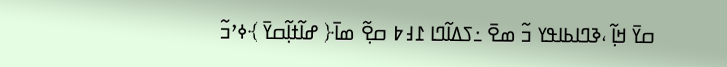ߛߌ߫ ߞߊ߲߬ ،ߢߣߊߕߊߟߌ ߏ߬ ߘߐ߫ ߸ߖߡߊ߬ߣߊ ߁߃߈ ߛߐ߲߬ ߘߊ߫﴿ ߝߊ߬ߙߊ߲߬ߛߌ߫ ﴾ߦߴߏ߬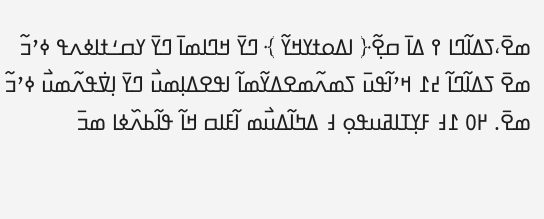ߘߐ߫،ߖߡߊ߬ߣߊ ߉ ߡߊ߫ ߛߐ߲߬﴿ ߊߡߋߙߌߞߌ߬ ﴾ ߣߌ߫ ߞߣߊߘߊ߫ ߣߌ߫ ߌߛߑߙߊߦߍߟ ߦߴߏ߬ ߘߐ߫ ߖߡߊ߬ߣߊ߬ ߄߁ ߞߴߊ߬ߟߎ߫ ߖߘߍ߬ߘߐߡߌ߬ߘߊ߬ ߊߟߐߡߊ߲ߘߎ߯ ߣߌ߫ ߊ߲ߜ߭ߟߍ߬ߘߎ߯ ߦߴߏ߬ ߘߐ߫. ߂߀ ߁߃ ߓߌ߲ߠߊߥߎߟߋ߲ ߃ ߡߤߊ߬ߡߎ߯ߘ ߊ߬ߓߊߛ ߞߊ߬ ߟߊ߬ߕߍ߰ߦߊ ߘߏ߫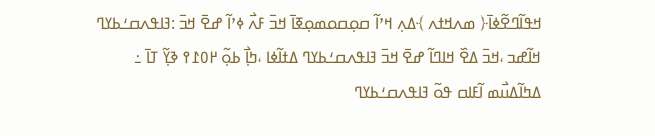ߞߟߊ߬ߣߐ߬ߦߊ߫﴿ ߘߍߞߙߍ ﴾ߡߍ߲ ߞߴߊ߬ ߛߋ߲ߛߋߘߋ߲ߧߊ߫ ߞߏ߫ ߓߍ߯ ߦߴߊ߬ ߝߐ߫ ߞߏ߫ :ߔߊߟߍߛߑߕߌߣ ߞߊ߬ߝߏ ،ߞߏ߫ ߡߐ߰ ߞߊߣߊ߬ ߝߐ߫ ߞߏ߫ ߔߊߟߍߛߑߕߌߣ ߡߙߊ߬ߦߊ ،ߤߊ߲߯ ߕߋ߲߬ ߂߀߁߉ ߢߌ߲߬ ߠߊ߫ ߸ ߡߤߊ߬ߡߎ߯ߘ ߊ߬ߓߊߛ ߟߋ߬ ߔߊߟߍߛߑߕߌߣ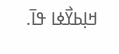ߞߊ߲ߕߌ߯ߦߊ ߟߊ߫.